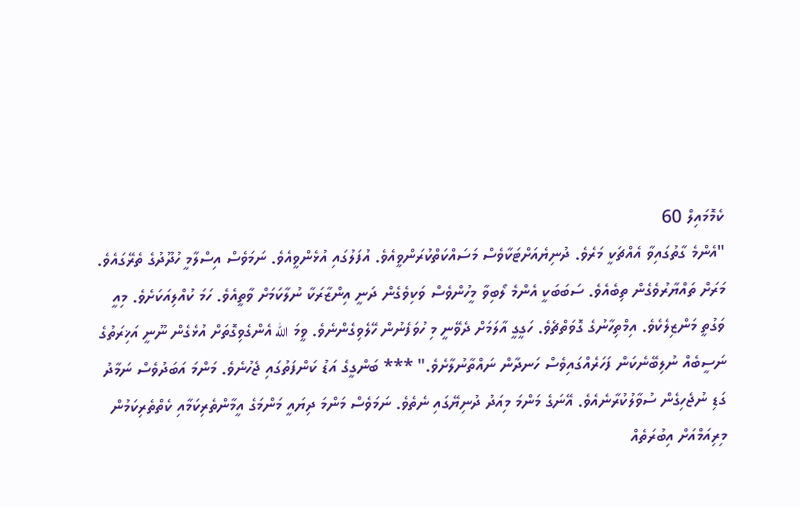ކެމޮމައިލް 60
"އެންމެ ގާތުގައިވާ އެއްޗަކީ މަރެވެ. ދުނިޔެއަށްޓަކާވެސް މަސައްކަތްކުރަންވީއެވެ. އުފަލުގައި އުޅެންވީއެވެ. ނަމަވެސް އިސްލާމީ ހުދޫދުގެ ތެރޭގައެވެ. މަރަށް ތައްޔާރުވެގެން ތިބެއެވެ. ސަބަބަކީ އެންމެ ލޯބިވާ މީހުންވެސް ވަކިވެގެން ދަނީ އިންޒާރަކާ ނުލާކަމަށް ވާތީއެވެ. ހަމަ ކުއްލިއަކަށެވެ. މިއީ ވަގުތީ މަންޒިލެކެވެ. އިމްތިހާނުގެ ގޮވަތްޗެވެ. ހަގީގީ އާލަމަށް ދެވޭނީ މި ހުވަފެނުން ހޭލެވިގެންނެވެ. ވީމަ الله އެންގެވިގޮތަށް އުޅެގެން ނޫނީ އަޚިރަތުގެ ނަސީބެއް ނުލިބޭނެކަން ފަހަރެއްގައިވެސް ހަނދާން ނައްތާނުލާށެވެ." *** ބަންގީގެ އަޑު ކަންފަތުގައި ޖެހުނެވެ. މަންމަ އަބަދުވެސް ނަމާދު ގަޑި ނުޖެހިގެން ސުވާލުކުރާނެއެވެ. އޭނަގެ މަންމަ މިއަދު ދުނިޔޭގައި ނެތެވެ. ނަމަވެސް މަންމަ ދިޔައީ މަންމަގެ އީމާންތެރިކަމާއި ކެތްތެރިކަމުން މިރިއަމްއަށް އިބުރަތެއް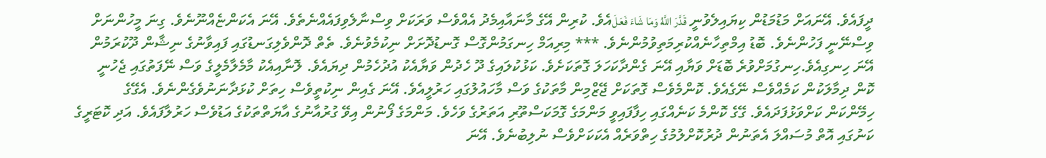ދީފައެވެ. އޭނައަށް މަޑުމަޑުން ކިޔައިލެވުނީ قَدَّرَ اللَّهُ وَمَا شَاءَ فَعَلَއެވެ. ކުރިން އޭގެ މާނައާއިމެދު އެއްވެސް ވަރަކަށް ވިސްނާލެވިފައެއްނެތެވެ. އޭނަ އެކަންޏެއްނޫނެވެ. ގިނަ މީހުންނަށް ވިސްނޭނީ ފަހުންނެވެ. ބޮޑު އިމްތިހާނެއްކުރިމަތިވުމުންނެވެ. *** މިރިއަމް ހިނގަމުންގޮސް ގޮނޑުދޮށަށް ނިކުމެވުނެވެ. ތެތް ދޮންވެލިގަނޑުގައި ފައިވާނުގެ ނިޝާން ދޫކުރަމުން އޭނަ ހިނގިއެވެ.ހިނގުމަށްވުރެ ބޮޑަށް ވަޔާއި އޭނަ ގެންދާކަހަލަ ގޮތަކަށެވެ. ކަޅުކުލައިގެ ދޫ ހެދުން ވަޔާއެކު އުދުހެމުން ދިޔައެވެ. ލޮނާއިއެކު މާމެލާމެލީގެ ވަސް ނޭފަތުގައި ޖެހުނީ ކޮން ދިމާލަކުން ކަމެއްވެސް ނޭގެއެވެ. ކޮންމެވެސް ގޮތަކަށް ޖޭޒްމިން މާތަކުގެ ވަސް މާހައުލުގައި ހަރުލީއެވެ. އޭނަ ގެއިން ނިކުތީވެސް ހިތަށް ކުޅަދާނަނުވެގެންނެވެ. އެގޭގެ ހިމޭންކަން ކަށްވަޅުފަދައެވެ. ގޭގެ ކޮންމެ ކަނެއްގައި ހިފާފައިވީ މަންމަގެ ގޮމަކަސްތޫރި އަތަރުގެ ވަހެވެ. މަންމަގެ ފޯނުން އިވޭ ގުރުއާނުގެ އާޔަތްތަކުގެ އަޑުވެސް ހަރުލާފައެވެ. އަދި ކޮޓަރީގެ ކަނުގައި އޮތް މުސައްލަ އެތަނުން ދުރުކޮށްލުމުގެ ހިތްވަރެއް އެކަކަށްވެސް ނުލިބުނެވެ. އޭނަ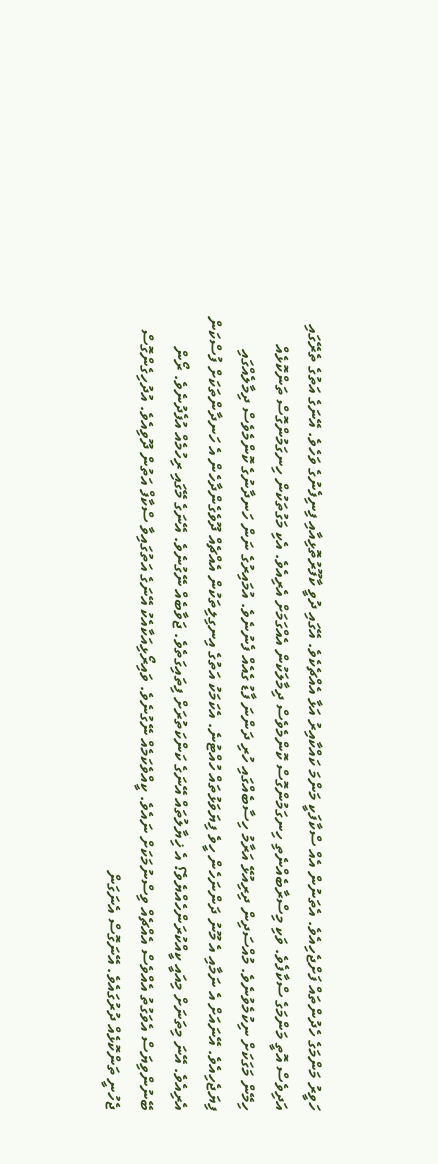ހަވީރު މަންމަގެ ހެދުންތައް ފަށްޖެހިއެވެ. އެތަނުން އެއް ސްކާފަކީ މަންމަ ކައްކާއިރު އަޅާ އެއްޗެކެވެ. އޭގައި ދުވީ ކާފޫރުތޮޅިއާއި ފިނިފެނުގެ ވަހެވެ. އޭނަގެ އަތުގެ ތެރޭގައި އަދިވެސް އޮތީ މަންމަގެ ސްކާފެވެ. ވަކި މިސްރާބެއްނެތި ހިނގަމުންގޮސް ކޮންމެވެސް ދިމާލަކުން އެއްގަމަށް އެރިއެވެ. އެކި މަގުތަކުން ހިނގަމުންގޮސް ތަންކޮޅެއް ހިމޭން މަގަކަށް ނިކުމެވުނެވެ. މުއްސަދިން ދިރިއުޅޭ އަރާމު ހިސާބެއްގައި ހުރި ދަންނަ ފާޑު ގެއެއް ފެނުނެވެ. އުމައިރުގެ ނަން ހަނދާނުގެ ކޮންމެވެސް ދިމާލެއްގައި ފިޔަޖެހިއެވެ. އޭނައަށް އެ ނަމާއި އެ މޫނު ދަންނަހެން ހީވެ ފިޔަވަޅުތައް ހުއްޓުނެ. އެކަމަކު އަތުގެ އިނގިލިތަކުން އެއްޗެއް ދޫވެގެންދާހެން އެ ހަނދާންތަކަށް ފުސްކަން އެރިއެވެ. އޭނަ މިތަނަށް މިއައީ ކީއްކުރަންހެއްޔެވެ؟ އެ ޚިޔާލުތައް އޭނަގެ ކަންކަތުރަށް ފިތައިގަތެވެ. ޖަވާބެއް ނޭގުނެވެ. އޭނަގެ މޭގައި ރިހުމެއް އުފެދުނެވެ. ރޯން ބޭނުންވިޔަސް އެވަގުތު އެއްވެސް އެއްޗެއް ވިސްނުމަކަށް ނައެވެ. ކީއްވެކަމެއް ނޭގުނެވެ. ވައިރޯޅިއަކާއެކު އޭނަގެ އަތުގައިވާ ސްކާފް އަތުން ދޫވިއެވެ. އުދުހިގެންގޮސް ޖެހުނީ ތަންކޮޅެއް ދުރުގައެވެ. އޭނަގޮސް އެނަގަން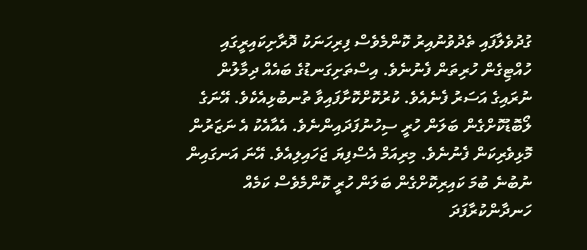ގުދުވެލާފައި ތެދުވުނުއިރު ކޮންމެވެސް ފިރިހަނަކު ދޮރާށިކައިރީގައި ހުއްޓިގެން ހުރިތަން ފެނުނެވެ. އިސްތަށިގަނޑުގެ ބައެއް ދިމާލުން ނުރައިގެ އަސަރު ފެނެއެވެ. ކުރުކޮށްކޮށާފައިވާ ތުނބުޅިއެކެވެ. އޭނަގެ ލޯބޮޑުކޮށްގެން ބަލަން ހުރީ ސިހުނުފަދައިންނެވެ. އެއާއެކު އެ ނަޒަރުން މޮޅިވެރިކަން ފެނުނެވެ. މިރިއަމް އެސްފިޔަ ޖަހައިލިއެވެ. އޭނަ އަނގައިން ނުބުނެ ބުމަ ކައިރިކޮށްގެން ބަލަން ހުރީ ކޮންމެވެސް ކަމެއް ހަނދާންކުރާފަދަ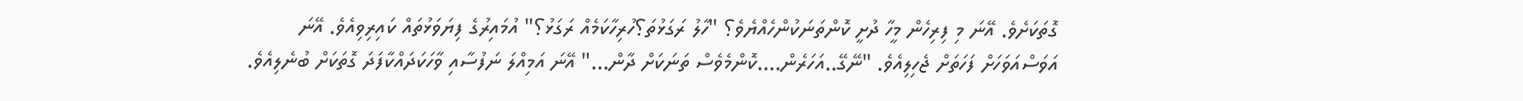ގޮތަކަށެވެ. އޭނަ މި ފިރިހެން މީހާ ދުށީ ކޮންތަނަކުންހެއްޔެވެ؟ "ހާލު ރަގަޅުތަ؟ހުރިހާކަމެއް ރަގަޅު؟" އުމައިރުގެ ފިޔަވަޅުތައް ކައިރިވިއެވެ. އޭނަ އަވަސްއަވަހަށް ފަހަތަށް ޖެހިލިއެވެ. "ނޭގޭ..އަހަރެން....ކޮންމެވެސް ތަނަކަށް ދާން..." އޭނަ އަމިއްލަ ނަފުސާއި ވާހަކަދައްކާފަދަ ގޮތަކަށް ބުނެލިއެވެ.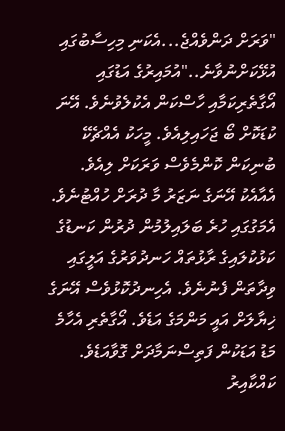"ވަރަށް ދަންވެއްޖެ...އެކަނި މިހިސާބުގައި އުޅޭކަށްނުވާނެ.."އުމައިރުގެ އަޑުގައި އޯގާތެރިކަމާއި ހާސްކަން އެކުލެވުނެވެ. އޭނަ ކުޑަކޮށް ބޯ ޖަހައިލިއެވެ. މީހަކު އެއްޗެކޭ ބުނިކަން ކޮންމެވެސް ވަރަކަށް ލިއެވެ. އެއާއެކު އޭނަގެ ނަޒަރު މާ ދުރަށް ހުއްޓުނެވެ. އެމަގުގައި ހުރެ ބަލައިލުމުން ދުރުން ކަނޑުގެ ކަޅުކުލައިގެ ރާޅުތައް ހަނދުވަރުގެ އަލީގައި ވިދާތަން ފެނުނެވެ. އެހިނދުކޮޅުވެސް އޭނަގެ ޚިޔާލަށް އައީ މަންމަގެ އަޑެވެ. އޯގާތެރި އެހާމެ މަޑު އަޑަކުން ފަތިސްނަމާދަށް ގޮވާއަޑެވެ. ކައްކާއިރު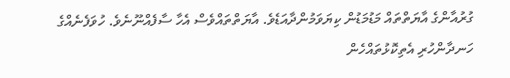ގުރުއާންގެ އާޔަތްތައް މަޑުމަޑުން ކިޔަވަމުންދާއަޑެވެ. އާޔަތްތައްވެސް އެހާ ސާފެއްނޫނެވެ. ހުވަފެނެއްގެ ހަނދާންހުރި އެތިކޮޅުތައްހެން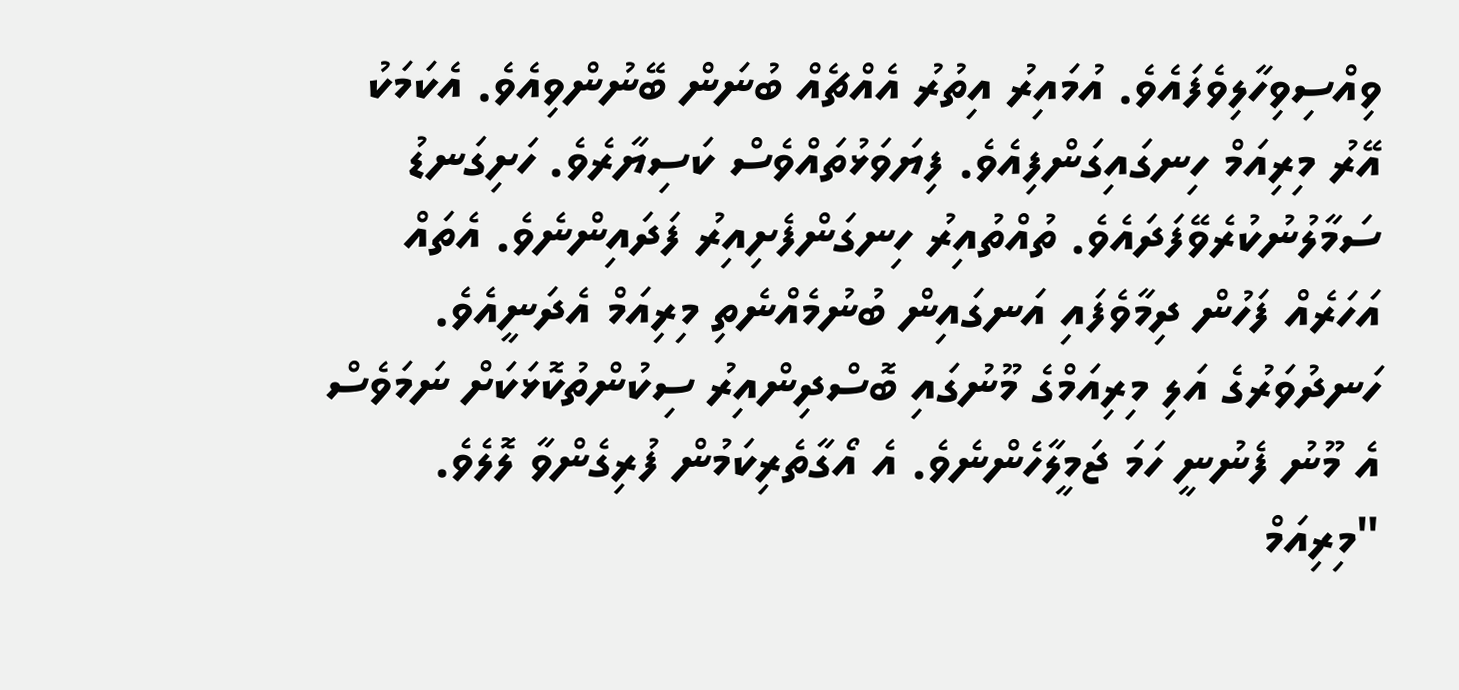ވިއްސިވިހާލިވެފައެވެ. އުމައިރު އިތުރު އެއްޗެއް ބުނަން ބޭނުންވިއެވެ. އެކަމަކު އޭރު މިރިއަމް ހިނގައިގަންފިއެވެ. ފިޔަވަޅުތައްވެސް ކަސިޔާރެވެ. ހަށިގަނޑު ސަމާލުނުކުރެވޭފަދައެވެ. ތުއްތުއިރު ހިނގަންފެށިއިރު ފަދައިންނެވެ. އެތައް އަހަރެއް ފަހުން ދިމާވެފައި އަނގައިން ބުނުމެއްނެތި މިރިއަމް އެދަނީއެވެ. ހަނދުވަރުގެ އަލި މިރިއަމްގެ މޫނުގައި ބޮސްދިންއިރު ސިކުންތުކޮޅަކަށް ނަމަވެސް އެ މޫނު ފެނުނީ ހަމަ ޖަމީލާހެންނެވެ. އެ އޯގާތެރިކަމުން ފުރިގެންވާ ލޮލެވެ. "މިރިއަމް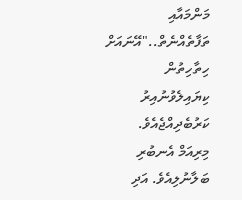މަންމައާއި ތަފާތެއްނެތް.."އޭނައަށް ހިތާހިތުން ކިޔައިލެވުނުއިރު ކަރުބެދިއްޖެއެވެ. މިރިއަމް އެނބުރި ބަލާނުލިއެވެ. އަދި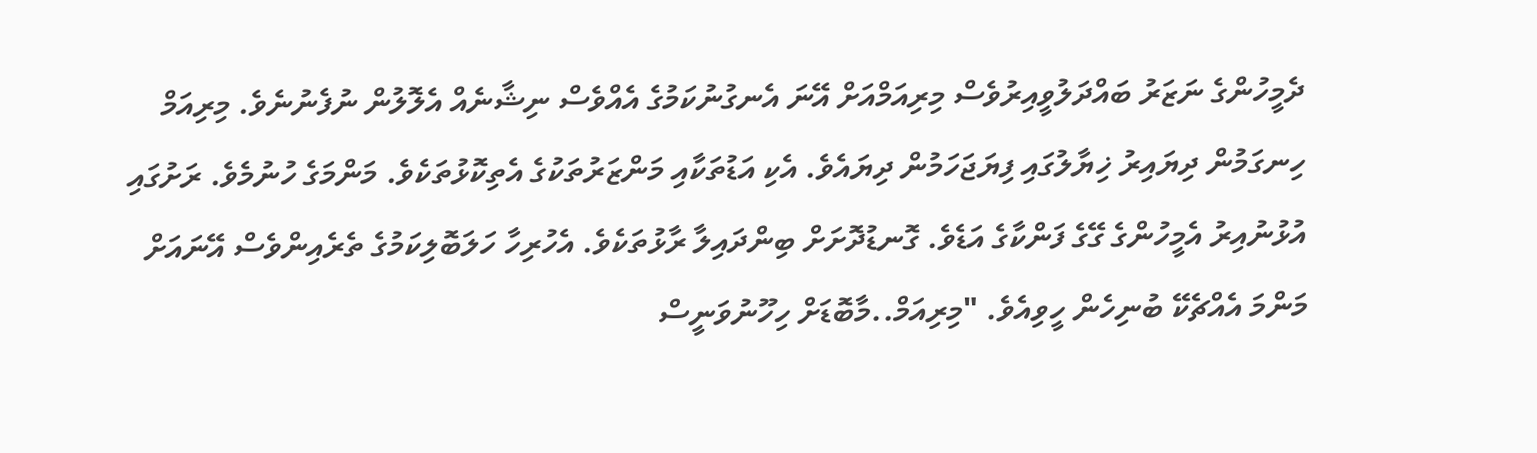ދެމީހުންގެ ނަޒަރު ބައްދަލުވީއިރުވެސް މިރިއަމްއަށް އޭނަ އެނގުނުކަމުގެ އެއްވެސް ނިޝާނެއް އެލޮލުން ނުފެނުނެވެ. މިރިއަމް ހިނގަމުން ދިޔައިރު ޚިޔާލުގައި ފިޔަޖަހަމުން ދިޔައެވެ. އެކި އަޑުތަކާއި މަންޒަރުތަކުގެ އެތިކޮޅުތަކެވެ. މަންމަގެ ހުނުމެވެ. ރަށުގައި އުޅުނުއިރު އެމީހުންގެ ގޭގެ ފަންކާގެ އަޑެވެ. ގޮނޑުދޮށަށް ބިންދައިލާ ރާޅުތަކެވެ. އެހުރިހާ ހަލަބޮލިކަމުގެ ތެރެއިންވެސް އޭނައަށް މަންމަ އެއްޗެކޭ ބުނިހެން ހީވިއެވެ. "މިރިއަމް..މާބޮޑަށް ހިހޫނުވަނީސް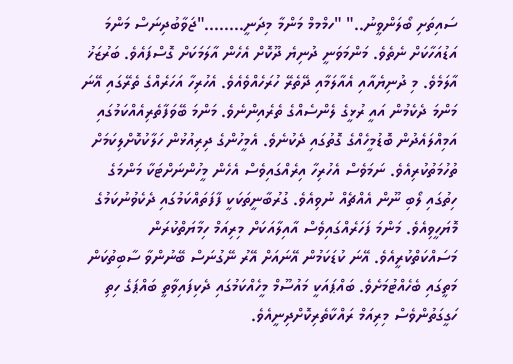ސައިތަށި ބޯލަންވީނު.." "ހމްމމް މަންމާ މިދަނީ........"ޖަވާބުދިނަސް މަންމަ އަޑުއަހާކަށް ނެތެވެ. މަންމަވަނީ ދުނިޔެ ދޫކޮށް އެހެން އާލަމަކަށް ގޮސްފައެވެ. ބަރުޒަޚު އާލަމެވެ. މި ދުނިޔެއާއި އެއާލަމާއި ދޭތެރޭ ހުރަހެއްވެއެވެ. އެހުރިހާ އަހަރެއްގެ ތެރޭގައި އޭނަ މަންމަ ދެކެމުން އައީ ރުޅީގެ ލެންސެއްގެ ތެރެއިންނެވެ. މަންމަ ބޭވަފާތެރިއެއްކަމުގައި އަމިއްލައެދުން ބޮޑުމީހެއްގެ ގޮތުގައި ދެކުނެވެ. އެމީހުންގެ ދިރިއުޅުން ހަލާކުކޮށްލިކަމަށް ތުހުމަތުކުރިއެވެ. ނަމަވެސް އެހުރިހާ އިރެއްގައިވެސް އެހެން މީހުންނަށްޓަކާ މަންމަގެ ހިތުގައި ލޯބި ނޫން އެއްޗެއް ނުވިއެވެ. ގުރުބާނީތަކަކީ ފާފަތައްކަމުގައި ދެކެވުނުކަމުގެ މޮޔަހީވިއެވެ. މަންމަ ފަހަރެއްގައިވެސް އާއިލާއަކަށް މިރިއަމް ހިމާޔަތްކުރަން މަސައްކަތްކުރީއެވެ. އޭނަ ކުޑަކަމުން އޭނައަށް އޭރު ނޭގުނަސް ބޭނުންވާ ސާބިތުކަން މަތީގައި ބެހެއްޓުމަށެވެ. ބައްޕައަކީ މައުސޫމް މީހެއްކަމުގައި ދެކިފައިވާތީ ބައްޕަގެ ހިތި ހަގީގަތުންވެސް މިރިއަމް ރައްކާތެރިކޮށްދިނީއެވެ.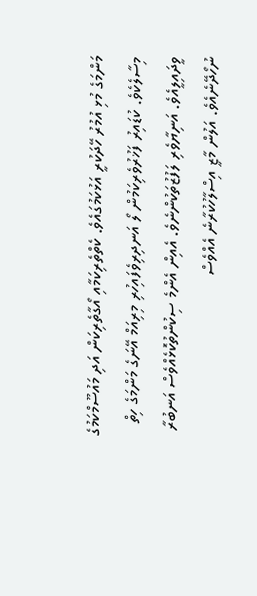މަންމަގެ މުޅި އުމުރު ހޭދަކުރީ އަޅުކަމުގައެވެ. ކެތްތެރިކަމާއި އޯގާތެރިކަން އަދި މައުސޫމްކަމުގެ މިސާލެކެވެ. ކުޑައިރު ފަޚުރުވެރިކަމުން ލޯ އަނދިރިވެފައިހުރި މިރިއަމް އޭނަގެ މަންމަގެ ހިތް ވީދައިލީއެވެ. އަނިޔާވެރި ލަފުޒުތަކުންނެވެ. އެއިން އެންމެ ސިކުންތުކޮޅެއްވެސް އަނބުރާ ނުހޯދޭނެއެވެ. އަލުން މާޒީ އިސްލާހުކުރާނެ އެއްވެސް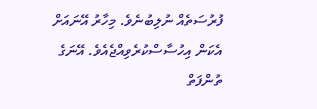ފުރުސަތެއް ނުލިބުނެވެ. މިހާރު އޭނައަށް އެކަން އިހުސާސްކުރެވިއްޖެއެވެ. އޭނަގެ ތުންފަތް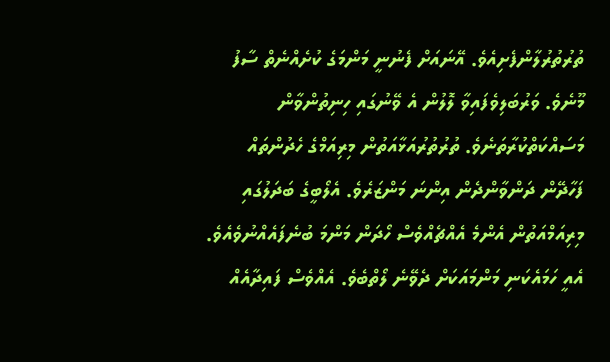ތުރުތުރުލާންފެށިއެވެ. އޭނައަށް ފެނުނީ މަންމަގެ ކުށެއްނެތް ސާފު މޫނެވެ. ވަރުބަލިވެފައިވާ ލޮލުން އެ ވޭނުގައި ހިނިތުންވާން މަސައްކަތްކުރާތަނެވެ. ތުރުތުރުއަޅާއަތުން މިރިއަމްގެ ހެދުންތައް ފަހާދޭން ދަންވާންދެން އިންނަ މަންޒަރެވެ. އެލޯބީގެ ބަދަލުގައި މިރިއަމްއަތުން އެންމެ އެއްޗެއްވެސް ހޯދަން މަންމަ ބުނެފައެއްނުވެއެވެ. އެއީ ހަމައެކަނި މަންމައަކަށް ދެވޭނެ ލޯތްބެވެ. އެއްވެސް ފައިދާއެއް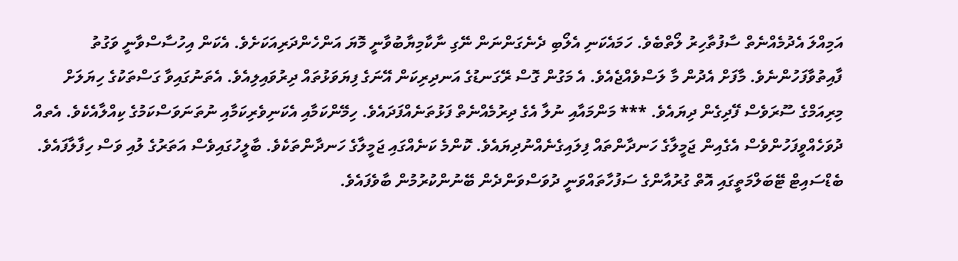އަމިއްލަ އެދުމެއްނެތް ސާފުތާހިރު ލޯތްބެވެ. ހަމައެކަނި އެލޯބި ދެނެގަންނަން ނޭގި ނާކާމިޔާބުވާނީ މޮޔަ އަންހެންދަރިއަކަށެވެ. އެކަން އިހުސާސްވާނީ ވަގުތު ފާއިތުވާފަހުންނެވެ. މާފަށް އެދުން މާ ލަސްވެއްޖެއެވެ. އެ މަގުން ގޮސް ރޭގަނޑުގެ އަނދިރިކަން އޭނަގެ ފިޔަވަޅުތައް ދިރުވައިލިއެވެ. އެތަނުގައިވާ ގަސްތަކުގެ ހިޔަލަށް މިރިއަމްގެ ސޫރަވެސް ފޭދިގެން ދިޔައެވެ. *** މަންމައާއި ނުލާ އެގެ ދިރުމެއްނެތް ފަޅުތަނެއްފަދައެވެ. ހިމޭންކަމާއި އެކަނިވެރިކަމާއި ނުތަނަވަސްކަމުގެ ކިއްލާއެކެވެ. އެތއް ދުވަހެއްވީފަހުންވެސް އެގެއިން ޖަމީލާގެ ހަނދާންތައް ފިލައިގެނެއްނުދިޔައެވެ. ކޮންމެ ކަނެއްގައި ޖަމީލާގެ ހަނދާންތަކެވެ. ބާލީހުގައިވެސް އަތަރުގެ ލުއި ވަސް ހިފާލާފައެވެ. ބެޑްސައިޓް ޓޭބަލްމަތީގައި އޮތް ގުރުއާންގެ ސަފުހާތައްވަނީ ދުވަސްވަންދެން ބޭނުންކުރުމުން ބާވެފައެވެ.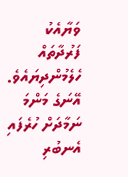ވަޔާއެކު ފަރުދާތައް ހެލެމުންދިޔައެވެ. އޭނަގެ މަންމަ ނަމާދަށް ހުރެފައި އެނބުރި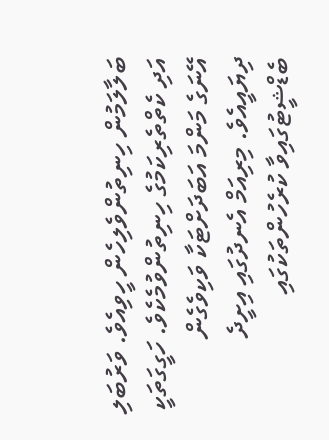ބަލާލަމުން ހިނިތުންވެލިހެން ހީވިއެވެ. ވަރުބަލި އަދި ކެތްތެރިކަމުގެ ހިނިތުންވުމެކެވެ. ހަގީގަތަކީ އޭނަގެ މަންމަ އަބަދަށްޓަކާ ވަކިވެގެން ދިޔައީއެވެ. މިރިއަމް އެނދުގައި އިށީދެ ބެޑްޝީޓުގައިވާ ކުރެހުންތަކުގައި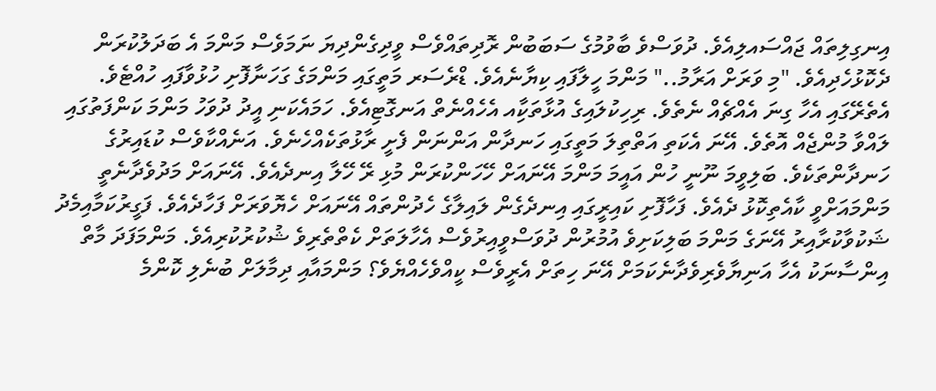އިނގިލިތައް ޖައްސައލިއެވެ. ދުވަސްވެ ބާވުމުގެ ސަބަބުން ރޮދިތައްވެސް ވީދިގެންދިޔަ ނަމަވެސް މަންމަ އެ ބަދަލުކުރަން ދެކޮޅުހެދިއެވެ. "މި ވަރަށް އަރާމު.." މަންމަ ހީލާފައި ކިޔާނެއެވެ. ޑްރެސަރ މަތީގައި މަންމަގެ ގަހަނާފޮށި ހުޅުވާފައި ހުއްޓެވެ. އެތެރޭގައި އެހާ ގިނަ އެއްޗެއް ނެތެވެ. ރިހިކުލައިގެ އުޅާތަކާިއ އެހެއްނެތް އަނގޮޓިއެވެ. ހަމައެކަނި އީދު ދުވަހު މަންމަ ކަންފަތުގައި ލައްވާ މުންޖެއް އޮތެވެ. އޭނަ އެކަތި އަތްތިލަ މަތީގައި ހަނދާން އަންނަން ފެށީ ރާޅުތަކެއްހެނެވެ. އަނެއްކާވެސް ކުޑައިރުގެ ހަނދާންތަކެވެ. ބަލިވީމަ ނޫނީ ހުން އައީމަ މަންމަ އޭނައަށް ހޭހަންކުރަން މުޅި ރޭ ހޭލާ އިނދެއެވެ. އޭނައަށް މަދުވެދާނެތީ މަންމައަށްވީ ކާއެތިކޮޅު ދެއެވެ. ފަހާފޮށި ކައިރީގައި އިނދެގެން ލައިލާގެ ހެދުންތައް އޭނައަށް ހެޔޮވަރަށް ފަހާދެއެވެ. ފަގީރުކަމާއިމެދު ޝަކުވާކުރާއިރު އޭނަގެ މަންމަ ބަލިކަށިވެ އުމުރުން ދުވަސްވީއިރުވެސް އެހާލަތަށް ކެތްތެރިވެ ޝުކުރުކުރިއެވެ. މަންމަފަދަ މާތް އިންސާނަކު އެހާ އަނިޔާވެރިވެދާނެކަމަށް އޭނަ ހިތަށް އެރީވެސް ކީއްވެހެއްޔެވެ؟ މަންމައާއި ދިމާލަށް ބުނެލި ކޮންމެ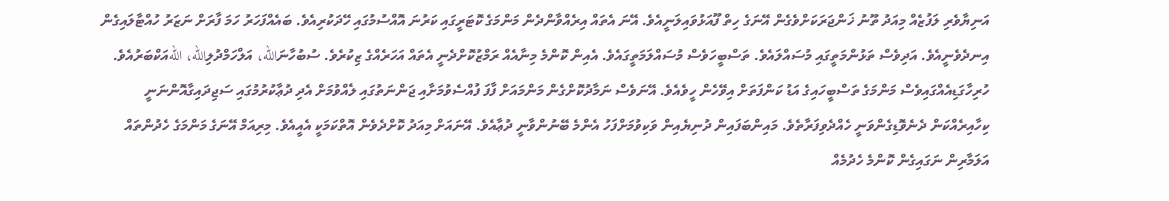އަނިޔާވެރި ލަފުޒެއް މިއަދު ތޫނު ޚަންޖަރަކަށްވެގެން އޭނަގެ ހިތް ފޫއަޅުވައިލަނީއެވެ. އޭނަ އެތައް އިރެއްވާންދެން މަންމަގެ ކޮޓަރީގައި ކަރުނަ އޮއްސުމުގައި ހޭދަކުރިއެވެ. ބައެއްފަހަރު ހަމަ ފާރަށް ނަޒަރު ހުއްޓާލައިގެން އިނދެވެނީއެވެ. އަދިވެސް ތަޅުންމަތީގައި މުސައްލައެވެ. ތަސްބީހަވެސް މުސައްލަމަތީގައެވެ. އެއިން ކޮންމެ މިނާއެއް ރަމްޒުކޮށްދެނީ އެތައް އަހަރެއްގެ ޒިކުރެވެ. ސުބުހާނަالله، އަލްހަމްދުލިالله، اللهއަކްބަރުއެވެ. ހުރިހާގަޑިއެއްގައިވެސް މަންމަގެ ތަސްބީހައިގެ އަޑު ކަންފަތަށް އިވޭހެން ހީވެއެވެ. އޭނަވެސް ނަމާދުކޮށްގެން މަންމައަށް ފާފަ ފުއްސެވުމަށާއި ޖަންނަތުގައި ލެއްވުމަށް އެދި ދުޢާކުރުމުގައި ސަޖިދައިގާއޮންނަނީ ކިހާއިރެއްކަން ދެނެވޮޑިގެންވަނީ ހެއްދެވިފަރާތެވެ. މައިންބަފައިން ދުނިޔެއިން ވަކިވުމަށްފަހު އެންމެ ބޭނުންވާނީ ދުޢާއެވެ. އޭނައަށް މިއަދު ކޮށްދެވެން އޮތްކަމަކީ އެއީއެވެ. މިރިއަމް އޭނަގެ މަންމަގެ ހެދުންތައް އަލަމާރިން ނަގައިގެން ކޮންމެ ހެދުމެއް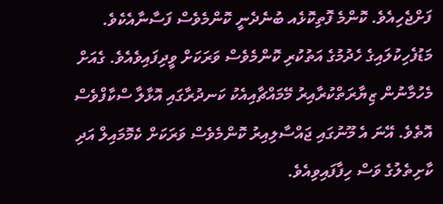ފަށްޖެހިއެވެ. ކޮންމެ ފޮތިކޮޅެއ ބުނެދެނީ ކޮންމެވެސް ފަސާނާއެކެވެ. މަޑުފެހިކުލައިގެ ހެދުމުގެ އަތުކުރި ކޮންމެވެސް ވަރަކަށް ވީދިފައިވެއެވެ. ގެއަށް މެހުމާނުން ޒިޔާރަތްކުރާއިރު މޭމައްޗާއިއެކު ކަނދުރާގައި އޮޅާލާ ސްކާފްވެސް އޮތެވެ. އޭނަ އެ މޫނުގައި ޖައްސާލިއިރު ކޮންމެވެސް ވަރަކަށް ކެމޮމައިލް އަދި ކާށިތެލުގެ ވަސް ހިފާފައިވިއެވެ.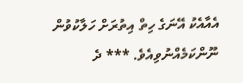އެއާއެކު އޭނަގެ ހިތް އިތުރަށް ހަލާކުވުން ނޫންކަމެއްނުވިއެވެ. *** ދެ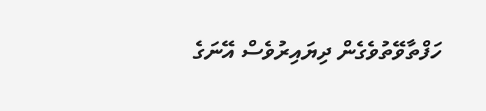ހަފްތާވޭތުވެގެން ދިޔައިރުވެސް އޭނަގެ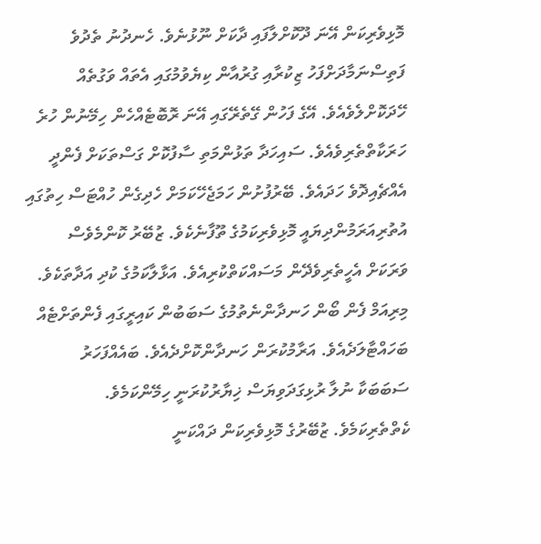މޮޅިވެރިކަން އޭނަ ދޫކޮށްލާފައި ދާކަށް ނޫޅުނެވެ. ހެނދުނު ތެދުވެ ފަތިސްނަމާދަށްފަހު ޒިކުރާއި ގުރުއާން ކިޔެވުމުގައި އެތައް ވަގުތެއް ހޭދަކޮށްލެވެއެވެ. އޭގެ ފަހުން ގޭތެރޭގައި އޭނަ ރޮބޮޓެއްހެން ހިމޭނުން ހުރެ ހަރަކާތްތެރިވެއެވެ. ސައިހަދާ ތަޅުންމަތި ސާފުކޮށް ގަސްތަކަށް ފެންދީ އެއްޗެއިދޮވެ ހަދައެވެ. ބޭރުފުށުން ހަމަޖެހޭކަމަށް ހެދިގެން ހުއްޓަސް ހިތުގައި އުތުރިއަރަމުންދިޔައީ މޮޅިވެރިކަމުގެ ތޫފާނެކެވެ. ޒުބޭރު ކޮންމެވެސް ވަރަކަށް އެހީތެރިވެދޭން މަސައްކަތްކުރިއެވެ. އަޅާލާކަމުގެ ކުދި އަދާތަކެވެ. މިރިއަމް ފެން ބޯން ހަނދާންނެތުމުގެ ސަބަބުން ކައިރީގައި ފެންތަށްޓެއް ބަހައްޓާލަދެއެވެ. އަރާމުކުރަން ހަނދާންކޮށްދެއެވެ. ބައެއްފަހަރު ސަބަބަކާ ނުލާ ރުޅިގަދަވިޔަސް ޚިޔާރުކުރަނީ ހިމޭންކަމެވެ. ކެތްތެރިކަމެވެ. ޒުބޭރުގެ މޮޅިވެރިކަން ދައްކަނީ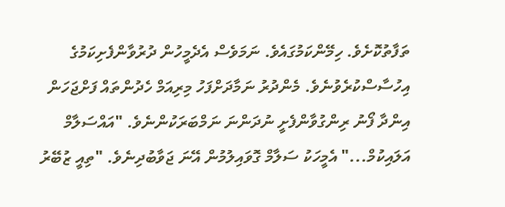ތަފާތުކޮށެވެ. ހިމޭންކަމުގައެވެ. ނަމަވެސް އެދެމީހުން ދުރުވާންފެށިކަމުގެ އިހުސާސްކުރެވުނެވެ. މެންދުރު ނަމާދަށްފަހު މިރިއަމް ހެދުންތައް ފަށްޖަހަން އިންދާ ފޯނު ރިންގުވާންފެށީ ނުދަންނަ ނަމްބަރަކުންނެވެ. "އައްސަލާމް އަލައިކުމް..." އެމީހަކު ސަލާމް ގޮވައިލުމުން އޭނަ ޖަވާބުދިނެވެ. "ތިއީ ޒުބޭރު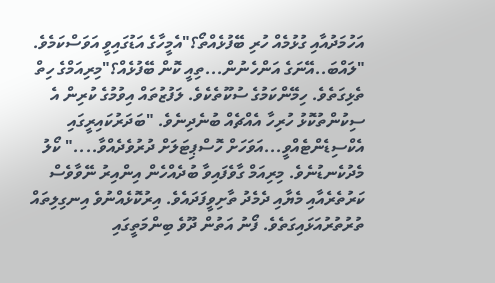އަހުމަދުއާއި ގުޅުމެއް ހުރި ބޭފުޅެއްތޯ؟"އެމީހާގެ އަޑުގައިވީ އަވަސްކަމެވެ. "ލައްބަ..އޭނަގެ އަންހެނުން...ތިއީ ކޮން ބޭފުޅެއް؟"މިރިއަމްގެ ހިތް ތެޅިގަތެވެ. ހިމޭންކަމުގެ ސުކޫތެކެވެ. ލަފުޒުތައް އިވުމުގެ ކުރިން އެ ސިކުންތުކޮޅު ހުރިހާ އެއްޗެއް ބުނެދިނެވެ. "ބަދަރުކައިރީގައި އެކްސިޑެންޓެއްވީ...އަވަހަށް ހޮސްޕިޓަލަށް ދުރުވެދެއްވާ...." ކޯލު މެދުކެނޑުނެވެ. މިރިއަމް ގާވެފައިވާ ބުދެއްހެން އިންއިރު ނޭވާވެސް ކަރުތެރެއާއި މެޔާއި ދެމެދު ތާށިވީފަދައެވެ. އިރުކޮޅެއްނުވެ އިނގިލިތައް ތުރުތުރުއަޅައިގަތެވެ. ފޯނު އަތުން ދޫވެ ބިންމަތީގައި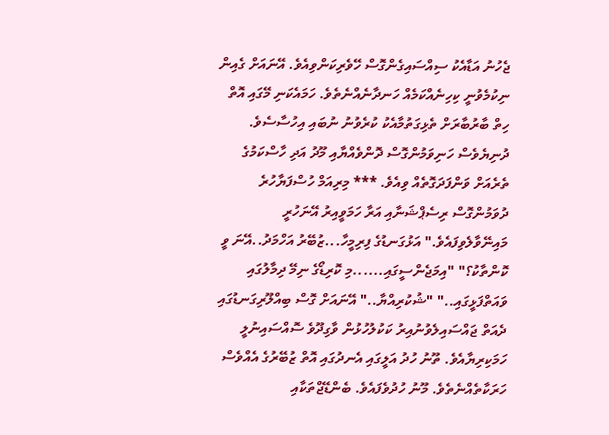ޖެހުނު އަޑާއެކު ސިއްސައިގެންގޮސް ހޭވެރިކަންވިއެވެ. އޭނައަށް ގެއިން ނިކުމެވުނީ ކިހިނެއްކަމެއް ހަނދާނެއްނެތެވެ. ހަމައެކަނި މޭގައި އޮތް ހިތް ބާރުބާރަށް ތެޅިގަތުމާއެކު ކުރެވުނު ނުބައި އިހުސާސެވެ. ދުނިޔެވެސް ހަނިވަމުންގޮސް ދޮންވެއްޔާއި މޫދު އަދި ހާސްކަމުގެ ތެރެއަށް ވަންފަދަގޮތެއް ވިއެވެ. *** މިރިއަމް ހުސްފަޔާހުރެ ދުވަމުންގޮސް ރިސެޕްޝަނާއި އަރާ ހަމަވީއިރު އޭނަހުރީ މައިނޭވާލެވިފައެވެ." އަޅުގަނޑުގެ ފިރިމީހާ...ޒުބޭރު އަހްމަދު..އޭނަ ވީ ކޮންތާކު؟" "އިމަޖެންސީގައި......މި ކޮރިޑޯގެ ނިމޭ ދިމާލުގައި ވައަތްފަޅީގައި.." "ޝުކުރިއްޔާ.." އޭނައަށް ގޮސް ބިއްލޫރިގަނޑުގައި ދެއަތް ޖައްސައިލެވުނުއިރު ކަކުލުހުޅުން ވާގިދޫވެ ސޮއްސައިނުލީ ހަމަކިރިޔާއެވެ. ތޫނު ހުދު އަލީގައި އެނދުގައި އޮތް ޒުބޭރުގެ އެއްވެސް ހަރަކާތެއްނެތެވެ. މޫނު ހުދުވެފައެވެ. ބެންޑޭޖްތަކާއި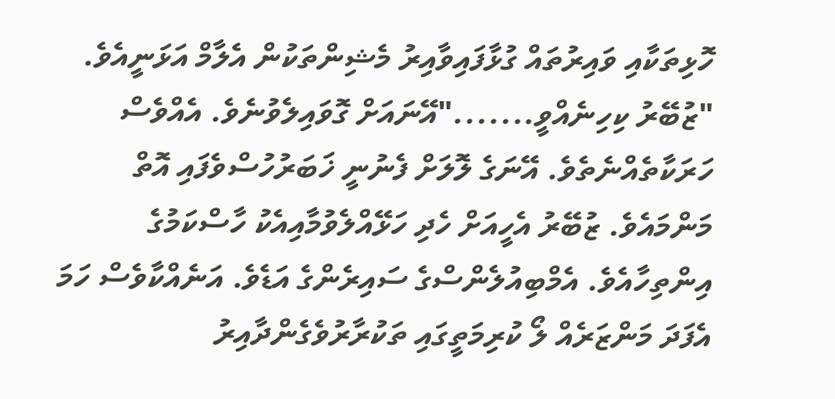ހޮޅިތަކާއި ވައިރުތައް ގުޅާފައިވާއިރު މެޝިންތަކުން އެލާމް އަޅަނީއެވެ. "ޒުބޭރު ކިހިނެއްވީ......."އޭނައަށް ގޮވައިލެވުނެވެ. އެއްވެސް ހަރަކާތެއްނެތެވެ. އޭނަގެ ލޮލަށް ފެނުނީ ޚަބަރުހުސްވެފައި އޮތް މަންމައެވެ. ޒުބޭރު އެހީއަށް ހެދި ހަޅޭއްލެވުމާއިއެކު ހާސްކަމުގެ އިންތިހާއެވެ. އެމްބިއުލެންސްގެ ސައިރެންގެ އަޑެވެ. އަނެއްކާވެސް ހަމަ އެފަދަ މަންޒަރެއް ލޯ ކުރިމަތީގައި ތަކުރާރުވެގެންދާއިރު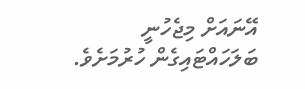އޭނައަށް މިޖެހުނީ ބަލަހައްޓައިގެން ހުރުމަށެވެ.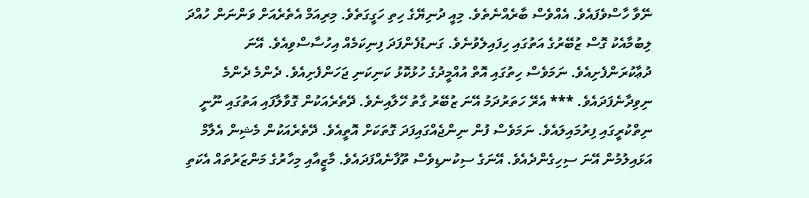ނޭވާ ހާސްވެފައެވެ. އެއްވެސް ބާރެއްނެތެވެ. މިއީ ދުނިޔޭގެ ހިތި ހަގީގަތެވެ. މިރިއަމް އެތެރެއަށް ވަންނަން ހުއްދަ ލިބުމާއެކު ގޮސް ޒުބޭރުގެ އަތުގައި ހިފައިލެވުނެވެ. ގަނޑުފެންފަދަ ފިނިކަމެއް އިހުސާސްވިއެވެ. އޭނަ ދުޢާކުރަންފެށިއެވެ. ނަމަވެސް ހިތުގައި އޮތް އުއްމީދުގެ ހުޅުކޮޅު ކަނިކަނި ޖަހަންފެށިއެވެ. ދެންމެ ދެންމެ ނިވިދާނެފަދައެވެ. *** އެރޭ ހަތަރުދަމު އޭނަ ޒުބޭރު ގާތު ހޭލާއިނެވެ. ދޭތެރެއަކުން ގޮވާލާފައި އަތުގައި ނޫނީ ނިތްކުރީގައި ފިރުމައިލައެވެ. ނަމަވެސް ފުން ނިންޖެއްގައިފަދަ ގޮތަކަށް އޮތީއެވެ. ދޭތެރެއަކުން މެޝިން އެލާމް އަޅައިލުމުން އޭނަ ސިހިގެންދެއެވެ. އޭނަގެ ސިކުނޑިވެސް ތޫފާނެއްފަދައެވެ. މާޒީއާއި މިހާރުގެ މަންޒަރުތައް އެކަތި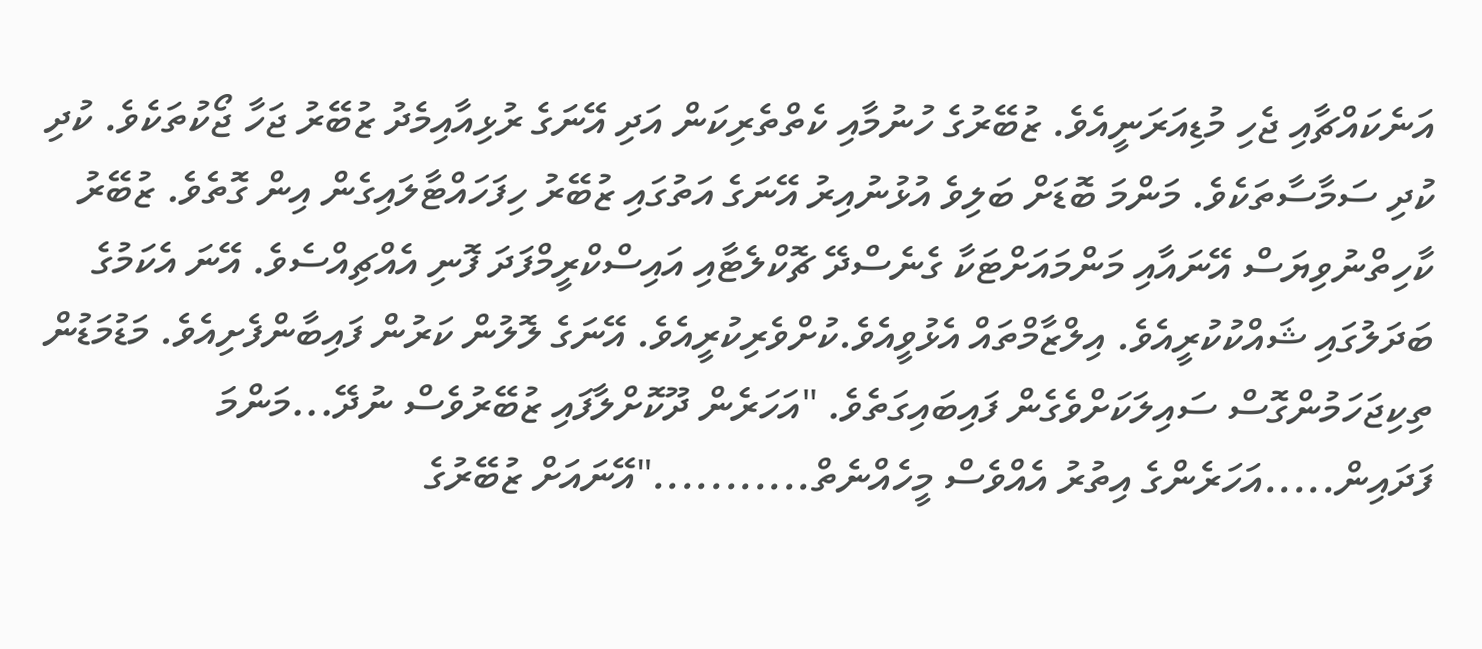އަނެކައްޗާއި ޖެހި މުޑިއަރަނީއެވެ. ޒުބޭރުގެ ހުނުމާއި ކެތްތެރިކަން އަދި އޭނަގެ ރުޅިއާއިމެދު ޒުބޭރު ޖަހާ ޖޯކުތަކެވެ. ކުދި ކުދި ސަމާސާތަކެވެ. މަންމަ ބޮޑަށް ބަލިވެ އުޅުނުއިރު އޭނަގެ އަތުގައި ޒުބޭރު ހިފަހައްޓާލައިގެން އިން ގޮތެވެ. ޒުބޭރު ކާހިތްނުވިޔަސް އޭނައާއި މަންމައަށްޓަކާ ގެނެސްދޭ ޗޮކްލެޓާއި އައިސްކްރީމްފަދަ ފޮނި އެއްޗިއްސެވެ. އޭނަ އެކަމުގެ ބަދަލުގައި ޝައްކުކުރީއެވެ. އިލްޒާމްތައް އެޅުވީއެވެ.ކުށްވެރިކުރީއެވެ. އޭނަގެ ލޮލުން ކަރުން ފައިބާންފެށިއެވެ. މަޑުމަޑުން ތިކިޖަހަމުންގޮސް ސައިލަކަށްވެގެން ފައިބައިގަތެވެ. "އަހަރެން ދޫކޮށްލާފައި ޒުބޭރުވެސް ނުދޭ...މަންމަ ފަދައިން.....އަހަރެންގެ އިތުރު އެއްވެސް މީހެއްނެތް..........."އޭނައަށް ޒުބޭރުގެ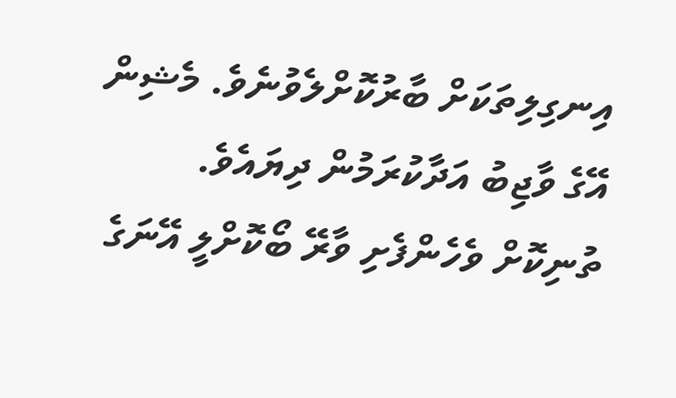އިނގިލިތަކަށް ބާރުކޮށްލެވުނެވެ. މެޝިން އޭގެ ވާޖިބު އަދާކުރަމުން ދިޔައެވެ. ތުނިކޮށް ވެހެންފެށި ވާރޭ ބޯކޮށްލީ އޭނަގެ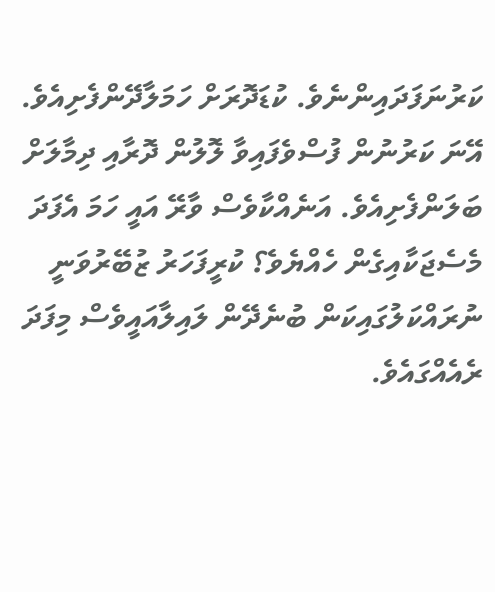ކަރުނަފަދައިންނެވެ. ކުޑަދޮރަށް ހަމަލާދޭންފެށިއެވެ. އޭނަ ކަރުނުން ފުސްވެފައިވާ ލޮލުން ދޮރާއި ދިމާލަށް ބަލަންފެށިއެވެ. އަނެއްކާވެސް ވާރޭ އައީ ހަމަ އެފަދަ މެސެޖަކާއިގެން ހެއްޔެވެ؟ ކުރީފަހަރު ޒުބޭރުވަނީ ނުރައްކަލުގައިކަން ބުނެދޭން ލައިލާއައީވެސް މިފަދަ ރެއެއްގައެވެ.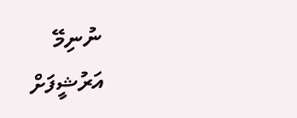ނުނިމޭ
އަރުޝީފަށް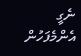ނެގީ
އެންމެފަހުން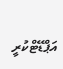އަޕްޑޭޓްކުރީ